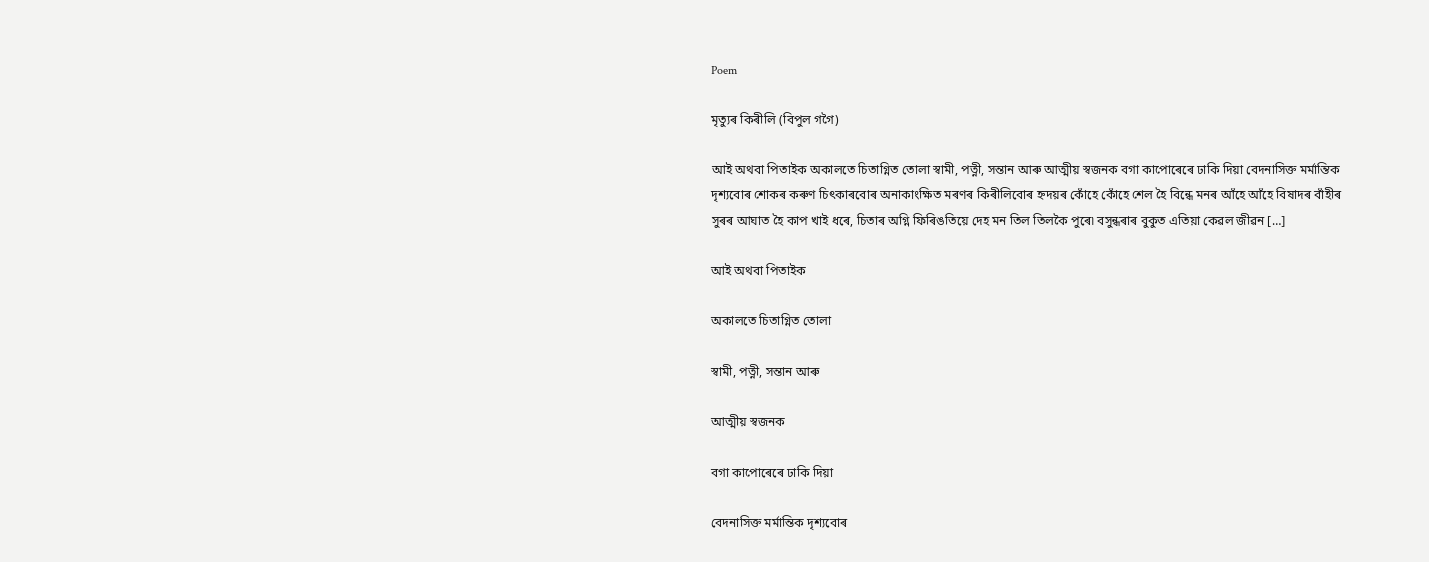Poem

মৃত্যুৰ কিৰীলি (বিপুল গগৈ)

আই অথবা পিতাইক অকালতে চিতাগ্নিত তোলা স্বামী, পত্নী, সন্তান আৰু আত্মীয় স্বজনক বগা কাপোৰেৰে ঢাকি দিয়া বেদনাসিক্ত মৰ্মান্তিক দৃশ্যবোৰ শোকৰ কৰুণ চিৎকাৰবোৰ অনাকাংক্ষিত মৰণৰ কিৰীলিবোৰ হ্নদয়ৰ কোঁহে কোঁহে শেল হৈ বিন্ধে মনৰ আঁহে আঁহে বিষাদৰ বাঁহীৰ সুৰৰ আঘাত হৈ কাপ খাই ধৰে, চিতাৰ অগ্নি ফিৰিঙতিয়ে দেহ মন তিল তিলকৈ পুৰে৷ বসুন্ধৰাৰ বুকুত এতিয়া কেৱল জীৱন […]

আই অথবা পিতাইক

অকালতে চিতাগ্নিত তোলা

স্বামী, পত্নী, সন্তান আৰু

আত্মীয় স্বজনক

বগা কাপোৰেৰে ঢাকি দিয়া

বেদনাসিক্ত মৰ্মান্তিক দৃশ্যবোৰ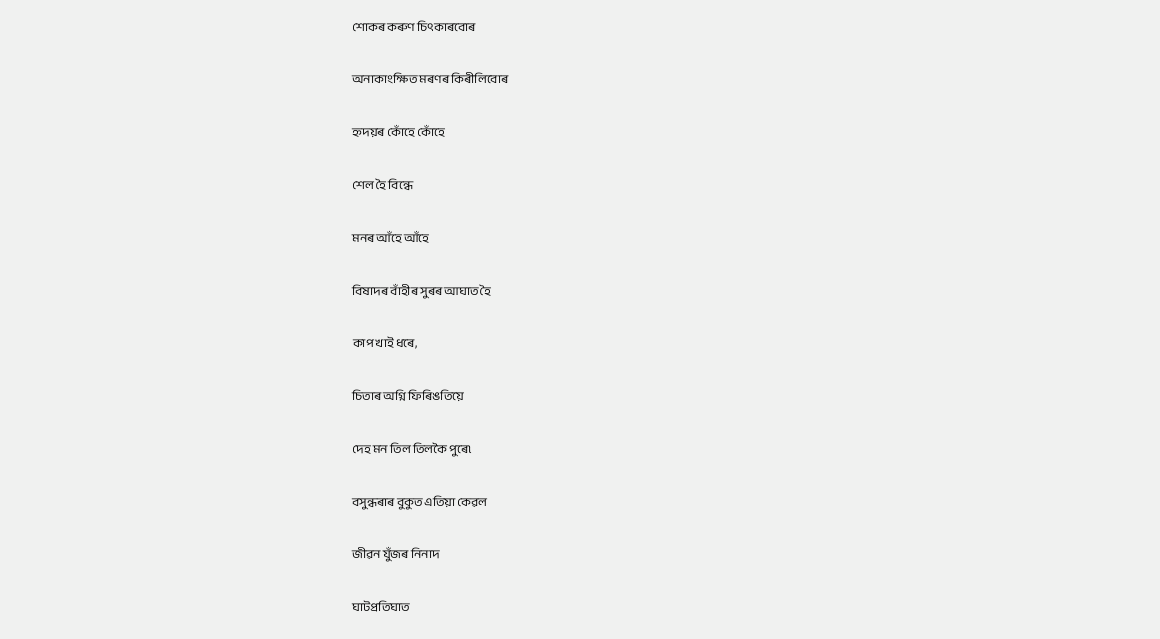শোকৰ কৰুণ চিৎকাৰবোৰ

অনাকাংক্ষিত মৰণৰ কিৰীলিবোৰ

হ্নদয়ৰ কোঁহে কোঁহে

শেল হৈ বিন্ধে

মনৰ আঁহে আঁহে

বিষাদৰ বাঁহীৰ সুৰৰ আঘাত হৈ

কাপ খাই ধৰে,

চিতাৰ অগ্নি ফিৰিঙতিয়ে

দেহ মন তিল তিলকৈ পুৰে৷

বসুন্ধৰাৰ বুকুত এতিয়া কেৱল

জীৱন যুঁজৰ নিনাদ

ঘাটপ্ৰতিঘাত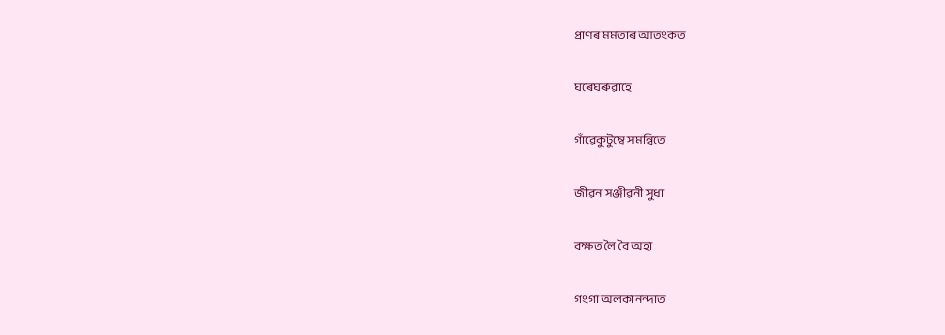প্ৰাণৰ মমতাৰ আতংকত

ঘৰেঘৰুৱাহে

গাঁৱেকুটুম্বে সমন্বিতে

জীৱন সঞ্জীৱনী সুধা

বক্ষত লৈ বৈ অহা

গংগা অলকানন্দাত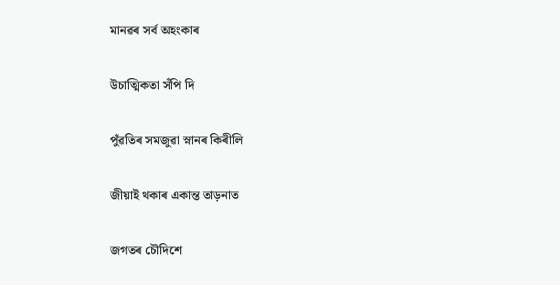মানৱৰ সৰ্ব অহংকাৰ

উচাত্মিকতা সঁপি দি

পুঁৱতিৰ সমজুৱা স্নানৰ কিৰীলি

জীয়াই থকাৰ একান্ত তাড়নাত

জগতৰ চৌদিশে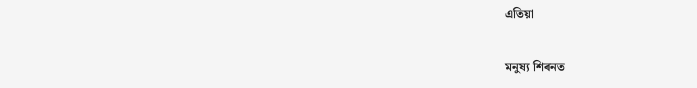এতিয়া

মনুষ্য শিৰনত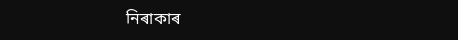নিৰাকাৰ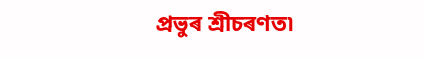প্ৰভুৰ শ্ৰীচৰণত৷